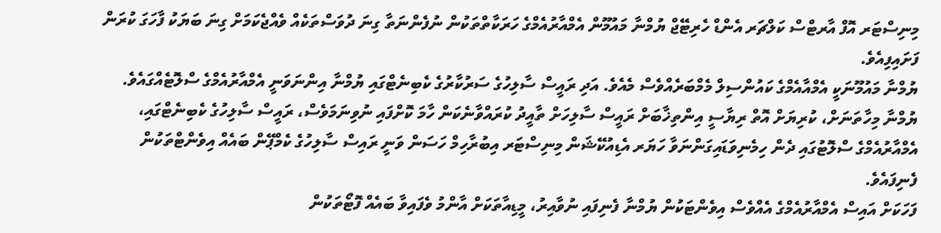މިނިސްޓަރ އޮފް އާރޓްސް ކަލްޗަރ އެންޑް ހެރިޓޭޖް ޔުމްނާ މައުމޫން އެމްއާރުއެމްގެ ހަރަކާތްތަކުން ނުފެންނަތާ ގިނަ ދުވަސްތަކެއް ވެއްޖެކަމަށް ގިނަ ބަޔަކު ފާހަގަ ކުރަން ފަށައިފިއެވެ.
ޔުމްނާ މައުމޫނަކީ އެމްއާއެމްގެ ކައުންސިލް މެމްބަރެއްވެސް މެއެވެ. އަދި ރައީސް ސާލިހުގެ ސަރުކާރުގެ ކެބިނެޓްގައި ޔުމްނާ އިންނަވަނީ އެމްއާރުއެމްގެ ސްލޮޓެއްގައެވެ.
ޔުމްނާ މިހާތަނަށް، ކުރިޔަށް އޮތް ރިޔާސީ އިންތިޚާބަށް ރައީސް ސާލިހަށް ތާއީދު ކުރައްވާނެކަން ހާމަ ކޮށްފައި ނުވިނަމަވެސް، ރައީސް ސާލިހުގެ ކެބިނެޓްގައި، އެމްއާރުއެމްގެ ސްލޮޓުގައި ދެން ހިމެނިވަޑައިގަންނަވާ ހަޔަރ އެޑިއުކޭޝަން މިނިސްޓަރ އިބުރާހިމް ހަސަން ވަނީ ރައިސް ސާލިހުގެ ކެމްޕޭން ބައެއް އިވެންޓްތަކުން ފެނިފައެވެ.
ފަހަކަށް އައިސް އެމްއާރުއެމްގެ އެއްވެސް އިވެންޓަކުން ޔުމްނާ ފެނިފައި ނުވާއިރު، މީޑިއާތަކަށް އާންމު ވެފައިވާ ބައެއް ފޮޓޯތަކުން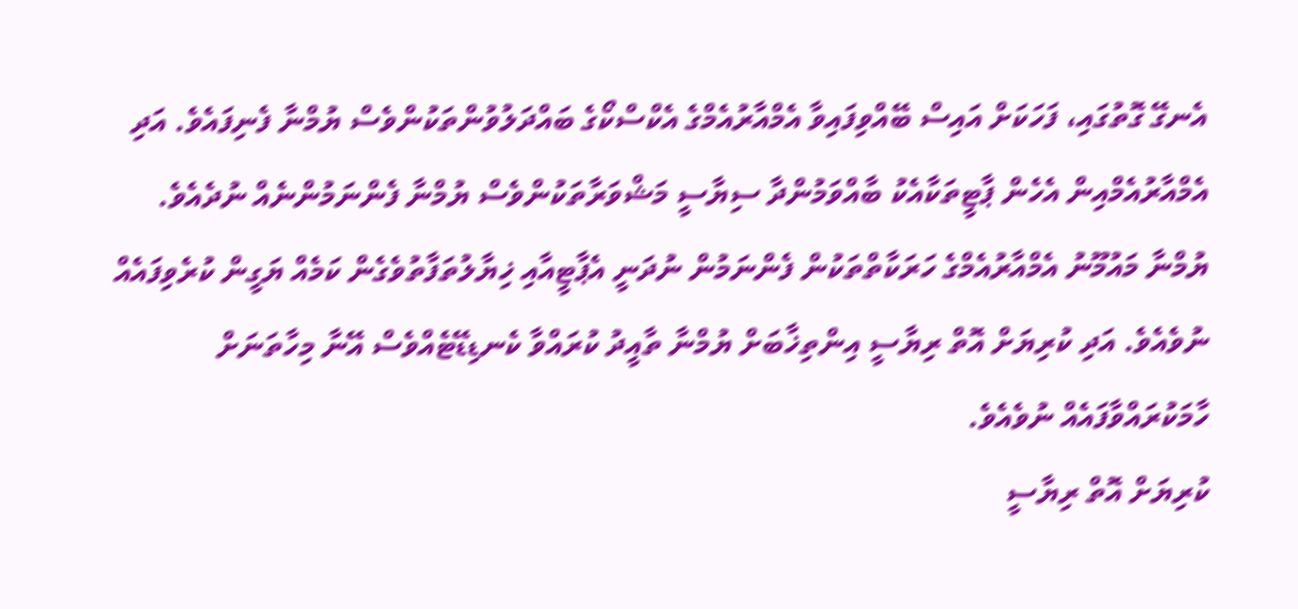އެނގޭ ގޮތުގައި، ފަހަކަށް އައިސް ބޭއްވިފައިވާ އެމްއާރުއެމްގެ އެކްސްކޯގެ ބައްދަލުވުންތަކުންވެސް ޔުމްނާ ފެނިފައެވެ. އަދި އެމްއާރުއެމްއިން އެހެން ޕާޓީތަކާއެކު ބާއްވަމުންދާ ސިޔާސީ މަޝްވަރާތަކުންވެސް ޔުމްނާ ފެންނަމުންނެއް ނުދެއެވެ.
ޔުމްނާ މައުމޫނު އެމްއާރުއެމްގެ ހަރަކާތްތަކުން ފެންނަމުން ނުދަނީ އެޕާޓީއާއި ޚިޔާލުތަފާތުވެގެން ކަމެއް ޔަގީން ކުރެވިފައެއް ނުވެއެވެ. އަދި ކުރިޔަށް އޮތް ރިޔާސީ އިންތިޚާބަށް ޔުމްނާ ތާއީދު ކުރައްވާ ކެނޑިޑޭޓެއްވެސް އޭނާ މިހާތަނަށް ހާމަކުރައްވާފައެއް ނުވެއެވެ.
ކުރިޔަށް އޮތް ރިޔާސީ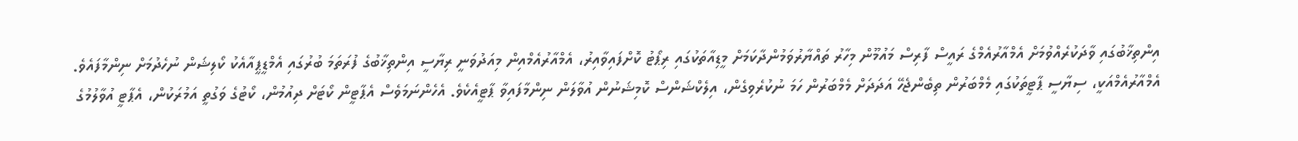އިންތިޚާބުގައި ވާދަކުރެއްވުމަށް އެމްއާރުއެމްގެ ރައީސް ފާރިސް މައުމޫން މިހާރު ތައްޔާރުވަމުންދާކަމަށް މީޑިއާތަކުގައި ރިޕޯޓު ކޮށްފައިވާއިރު، އެމްއާރުއެމްއިން މިއަދުވަނީ ރިޔާސީ އިންތިޚާބުގެ ފުރަތަމަ ބުރުގައި އެމްޑީޕީއާއެކު ކޯލިޝަން ނުހެދުމަށް ނިންމާފައެވެ.
އެމްއާރުއެމްއަކީ، ސިޔާސީ ޕާޓީތަކުގައި މެމްބަރުން ތިބެންޖެހޭ އަދަދަށް މެމްބަރުން ހަމަ ނުކުރެވިގެން، އިލެކްޝަންސް ކޮމިޝަނުން އުވާލަން ނިންމާފައިވާ ޕާޓީއެކެވެ. އެހެންނަމަވެސް އެޕާޓީން ކޯޓަށް ދިއުމުން، ކޯޓުގެ ވަގުތީ އަމުރަކުން، އެޕާޓީ އުވާލުމުގެ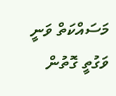މަސައްކަތް ވަނީ ވަގުތީ ގޮތުން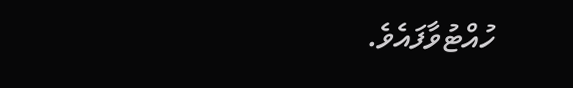ހުއްޓުވާފައެވެ.